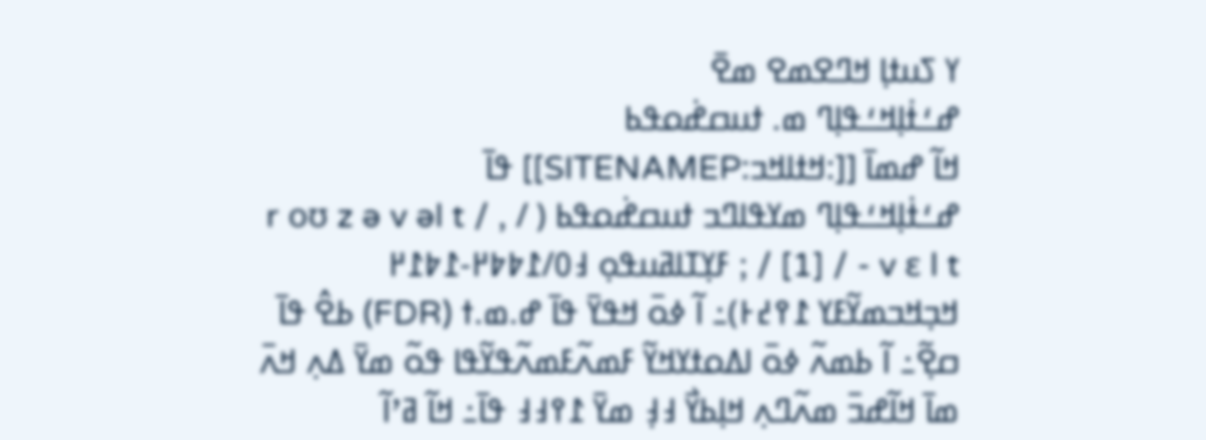ߌ ߖߎߙߊ߲ ߞߣߐߘߐ ߘߐ߫
ߝߑߙ߭ߊ߲ߞߑߟߊ߲ߣ ߘ. ߙߎߛߝ߭ߋߟߕ
ߞߊ߬ ߝߘߊ߫ [[:ߞߙߊߞߏ:SITENAMEP]] ߟߊ߫
ߝߑߙ߭ߊ߲ߞߑߟߊ߲ߣ ߘߌߟߊߣߏ ߙߎߛߝ߭ߋߟߕ ( / r oʊ z ə v əl t / , [1] / - v ɛ l t / ; ߓߌ߲ߠߊߥߎߟߋ߲ ߃߀/߁߈߈߂-߁߈߁߂ ߞߏ߲ߞߏߘߌ߬ߓߌ ߁߉߄߅)߸ ߊ߬ ߦߋ߫ ߞߟߌ߫ ߟߊ߫ ߝ.ߘ.ߙ (FDR) ߕߐ߮ ߟߊ߫ ߛߐ߲߬߸ ߊ߬ ߕߘߍ߬ ߦߋ߫ ߊߡߋߙߌߞߌ߬ ߓߘߍ߬ߓߘߍ߬ߟߌ߬ߟߊ ߟߋ߬ ߘߌ߫ ߡߍ߲ ߞߍ߫ ߘߊ߫ ߞߊ߬ߝߏ߫ ߘߍ߬ߣߍ߲ ߞߊ߲ߕߌ߯ ߃߃߲ ߘߌ߫ ߁߉߃߃ ߟߊ߫߸ ߞߊ߬ ߥߴߊ߬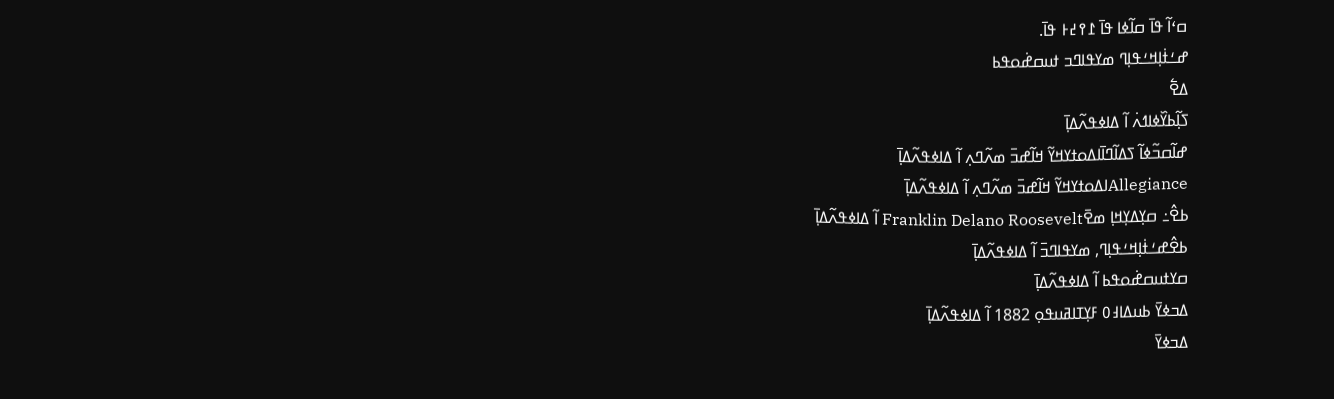ߛߵߊ߬ ߟߊ߫ ߛߊ߬ߦߊ ߟߊ߫ ߁߉߄߅ ߟߊ߫.
ߝߑߙ߭ߊ߲ߞߑߟߊ߲ߣ ߘߌߟߊߣߏ ߙߎߛߝ߭ߋߟߕ
ߡߐ߱
ߖߊ߲߬ߕߌ߰ߦߊߗߍ߭ ߊ߬ ߡߊߦߟߍ߬ߡߊ߲߫
ߝߊ߬ߛߏ߬ߦߊ߬ ߖߡߊ߬ߣߊ߫ߊߡߋߙߌߞߌ߬ ߞߊ߬ߝߏ߫ ߘߍ߬ߣߍ߲ ߊ߬ ߡߊߦߟߍ߬ߡߊ߲߫
Allegianceߊߡߋߙߌߞߌ߬ ߞߊ߬ߝߏ߫ ߘߍ߬ߣߍ߲ ߊ߬ ߡߊߦߟߍ߬ߡߊ߲߫
ߕߐ߮߸ ߛߌ߲ߡߌ߲ߞߊ߲ ߘߐ߫Franklin Delano Roosevelt ߊ߬ ߡߊߦߟߍ߬ߡߊ߲߫
ߕߐ߮ߝߑߙ߭ߊ߲ߞߑߟߊ߲ߣ, ߘߌߟߊߣߏ߫ ߊ߬ ߡߊߦߟߍ߬ߡߊ߲߫
ߛߌߙߎߛߝ߭ߋߟߕ ߊ߬ ߡߊߦߟߍ߬ߡߊ߲߫
ߡߏߦߌ߫ ߕߎߡߊ߃߀ ߓߌ߲ߠߊߥߎߟߋ߲ 1882 ߊ߬ ߡߊߦߟߍ߬ߡߊ߲߫
ߡߏߦߌ߫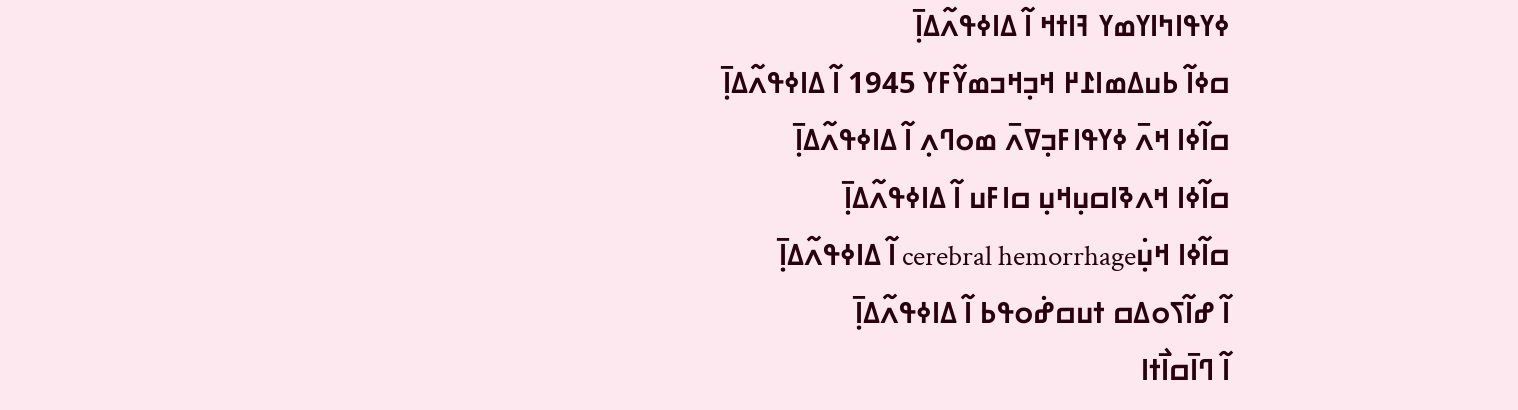ߦߌߟߊߤߊߌߘߌ ߔߊߙߞ ߊ߬ ߡߊߦߟߍ߬ߡߊ߲߫
ߛߦߊ߬ ߕߎߡߘߊ߁߂ ߞߏ߲ߞߏߘߌ߬ߓߌ 1945 ߊ߬ ߡߊߦߟߍ߬ߡߊ߲߫
ߛߊ߬ߦߊ ߞߍ߫ ߦߌߟߊߓߏ߲ߜߍ߫ ߘߋߣߍ߲ ߊ߬ ߡߊߦߟߍ߬ߡߊ߲߫
ߛߊ߬ߦߊ ߞߍߢߊߛߎ߲ߞߎ߲ ߛߊߓߎ ߊ߬ ߡߊߦߟߍ߬ߡߊ߲߫
ߛߊ߬ߦߊ ߞߎ߲߭cerebral hemorrhage ߊ߬ ߡߊߦߟߍ߬ߡߊ߲߫
ߊ߬ ߝߊ߬ߖߋߡߛ ߙߎߛߝ߭ߋߟߕ ߊ߬ ߡߊߦߟߍ߬ߡߊ߲߫
ߊ߬ ߣߊ߫ߛߊ߯ߙߊ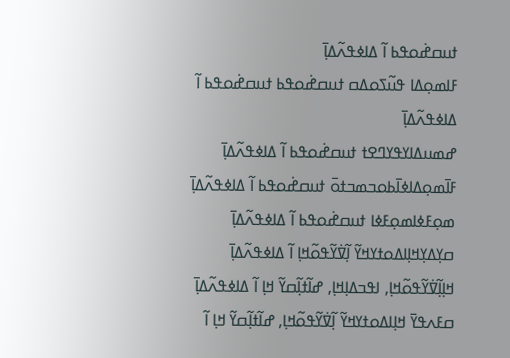ߙߎߛߝ߭ߋߟߕ ߊ߬ ߡߊߦߟߍ߬ߡߊ߲߫
ߓߊߘߋ߲ߡߊ ߟߎ߬ߖߋߡߛ ߙߎߛߝ߭ߋߟߕ ߙߎߛߝ߭ߋߟߕ ߊ߬ ߡߊߦߟߍ߬ߡߊ߲߫
ߝߘߎߡߊߌߟߌߣߐߙ ߙߎߛߝ߭ߋߟߕ ߊ߬ ߡߊߦߟߍ߬ߡߊ߲߫
ߓߊ߫ߘߋ߲ߡߊߦߊ߫ߕߋߏߘߏߙߋ߫ ߙߎߛߝ߭ߋߟߕ ߊ߬ ߡߊߦߟߍ߬ߡߊ߲߫
ߘߋ߲ߓߦߊߘߋ߲ߓߦߊ ߙߎߛߝ߭ߋߟߕ ߊ߬ ߡߊߦߟߍ߬ߡߊ߲߫
ߛߌ߲ߡߌ߲ߞߊ߲ߊߡߋߙߌߞߌ߬ ߊ߲߬ߜ߭ߌ߬ߟߋ߬ߞߊ߲ ߊ߬ ߡߊߦߟߍ߬ߡߊ߲߫
ߞߊ߲ߊ߲߬ߜ߭ߌ߬ߟߋ߬ߞߊ߲, ߊߟߏߡߊ߲ߞߊ߲, ߝߊ߬ߙߊ߲߬ߛߌ߬ ߞߊ߲ ߊ߬ ߡߊߦߟߍ߬ߡߊ߲߫
ߛߓߍߟߌ߫ ߞߊ߲ߊߡߋߙߌߞߌ߬ ߊ߲߬ߜ߭ߌ߬ߟߋ߬ߞߊ߲, ߝߊ߬ߙߊ߲߬ߛߌ߬ ߞߊ߲ ߊ߬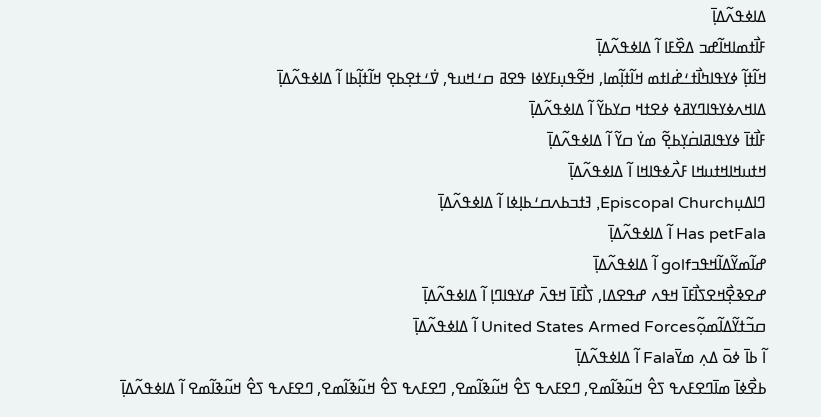ߡߊߦߟߍ߬ߡߊ߲߫
ߓߊ߯ߙߘߊߞߊ߬ߝߏ ߡߐ߰ߓߊ ߊ߬ ߡߊߦߟߍ߬ߡߊ߲߫
ߞߊ߬ߙߊ߲߬ ߦߌߟߊߤߊ߯ߙߑߝ߭ߊߙߘ ߞߊ߬ߙߊ߲߬ߘߊ, ߞߐ߬ߟߎ߲ߓߌߦߊ ߟߐߥ ߛߑߞߎߟ, ߜ߭ߑߙߐ߲ߕߐ߲ ߞߊ߬ߙߊ߲߬ߕߊ ߊ߬ ߡߊߦߟߍ߬ߡߊ߲߫
ߡߊߞߍߦߌߟߊߣߌߥߦ ߦߐߙߞ ߛߌߕߌ߬ ߊ߬ ߡߊߦߟߍ߬ߡߊ߲߫
ߓߊ߯ߙߊ߫ ߦߌߟߊߥߊߛ߭ߌ߲ߕߐ߲߬ ߘߌ߭ ߛߌ߬ ߊ߬ ߡߊߦߟߍ߬ߡߊ߲߫
ߞߙߎߞߊߞߙߎߞߊ ߓߍ߯ߦߟߊߞߊ ߊ߬ ߡߊߦߟߍ߬ߡߊ߲߫
ߣߊߡߎ߲Episcopal Church, ߔߙߏߕߍߛߑߕߊ߲ߦߊ ߊ߬ ߡߊߦߟߍ߬ߡߊ߲߫
Has petFala ߊ߬ ߡߊߦߟߍ߬ߡߊ߲߫
ߝߊ߬ߘߌ߬ߡߊ߬ߞߟߏgolf ߊ߬ ߡߊߦߟߍ߬ߡߊ߲߫
ߝߐߢߐ߲߯ߞߐߖߊ߯ߓߊ߫ ߞߟߍ ߝߟߐߡߊ, ߖߊ߯ߓߊ߫ ߞߟߍ߫ ߝߌߟߊߣߊ߲ ߊ߬ ߡߊߦߟߍ߬ߡߊ߲߫
ߛߏ߬ߙߌ߬ߡߊ߬ߘߋ߲߬United States Armed Forces ߊ߬ ߡߊߦߟߍ߬ߡߊ߲߫
ߊ߬ ߕߊ߫ ߦߋ߫ ߡߍ߲ ߘߌ߫Fala ߊ߬ ߡߊߦߟߍ߬ߡߊ߲߫
ߕߐ߯ߦߊ߫ ߘߊ߫ߣߐߓߍߟ ߖߐ߮ ߞߎ߬ߢߊ߬ߘߐ, ߣߐߓߍߟ ߖߐ߮ ߞߎ߬ߢߊ߬ߘߐ, ߣߐߓߍߟ ߖߐ߮ ߞߎ߬ߢߊ߬ߘߐ, ߣߐߓߍߟ ߖߐ߮ ߞߎ߬ߢߊ߬ߘߐ ߊ߬ ߡߊߦߟߍ߬ߡߊ߲߫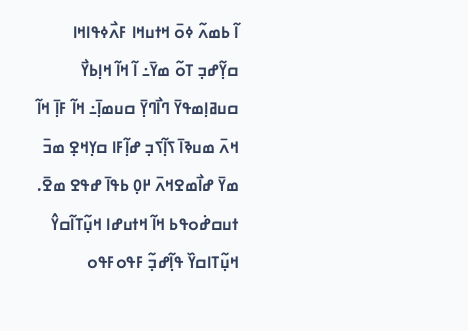ߊ߬ ߕߘߍ߬ ߦߋ߫ ߞߙߎߞߊ ߓߍ߯ߦߟߊߞߊ ߛߌ߲߬ߝߏ߲ ߠߋ߬ ߘߌ߫߸ ߊ߬ ߞߊ߬ ߞߊ߲ߕߌ߯ ߛߎߥߊ߲ߘߟߌ߫ ߣߊ߯ߣߌ߲߫ ߛߎߘߊ߲߫߸ ߞߊ߬ ߓߊ߲߫ ߞߊ߬ ߞߍ߫ ߘߎߢߊ߫ ߖߊ߲߬ߖߏ߲ ߝߊ߲߬ߓߊ ߛߌ߲ߞߐ߲ ߘߏ߫ ߘߌ߫ ߝߊ߯ߘߐߞߍ߫ ߂߀߲ ߕߟߊ߫ ߝߟߐ ߘߐ߫. ߙߎߛߝ߭ߋߟߕ ߞߊ߬ ߞߙߎߝߊ ߞߎ߲߬ߠߊ߬ߛߌ߮ ߞߎ߲߬ߠߊߛߌ߰ ߟߊ߲߬ߝߏ߲߬ ߓߟߋߓߟߋ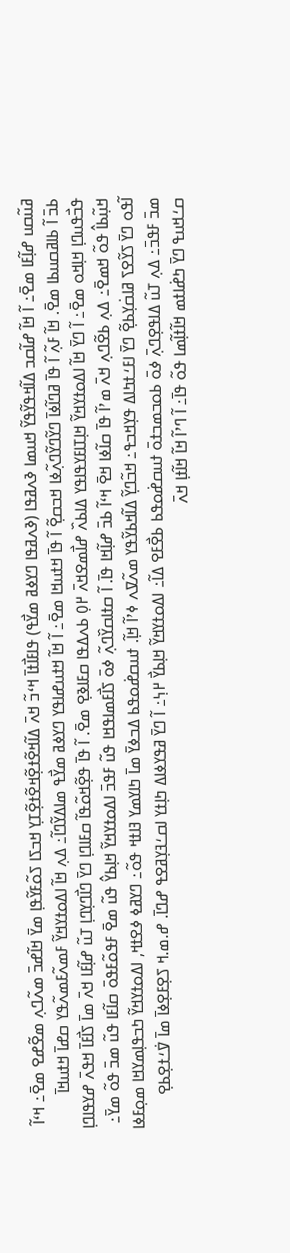ߥߎ߬ߛߎ ߝߊ߲߬ߓߊ ߘߐ߫߸ ߊ߬ ߞߊ߬ ߝߊ߬ߛߏ ߡߊ߬ߞߟߌ߬ߟߌ߬ ߞߎߘߊ ߢߍߥߟߊ (ߢߍߥߟߊ ߣߌߦߥ ߘߌ߯ߟ) ߟߊߓߊ߯ߙߊ߫ ߞߵߏ߬ ߞߍ߫ ߡߊ߬ߞߐ߬ߙߐ߲߬ߞߐ߬ߙߐ߲߬ߠߌ߲ ߞߏߖߊ ߖߋ߬ߓߌ߬ߟߊ߲ ߘߌ߫ ߞߊ߬ߝߏ߫ ߘߍ߬ߣߍ߲ ߘߐ߬ߝߐ ߘߐ߫߸ ߞߵߊ߬ ߕߏ߫ ߊ߬ ߕߊߥߛߎߕߊ ߘߐ߫. ߞߊ߬ ߓߍ߲߬ ߊ߬ ߟߊ߫ ߥߣߊ߬ߦߊ߫ ߣߌ߬ߣߌ߬ߣߍ߲߬ߦߊ ߞߏߛߐ߲߬ ߊ߬ ߟߊ߫ ߞߙߎߞߊ ߘߐ߫߸ ߊ߬ ߞߊ߬ ߞߙߎߝߊߟߌ ߣߌߦߥ ߘߌ߯ߟ ߘߊߡߌ߬ߣߊ߬߸ ߡߍ߲ ߞߊ߬ ߊߡߋߙߌߞߌ߬ ߓߘߍ߬ߓߘߍ߬ߟߌ ߛߝߊ߫ ߞߙߎߞߊ߫ ߟߏ߯ߟߎߣߊ߲ ߞߊ߲ߞߋ ߘߐ߫߸ ߊ߬ ߣߌ߫ ߞߊ߬ ߊߡߋߙߌߞߌ߬ ߞߊ߲ߠߊߓߌߟߊߟߌ ߡߊߕߍ߰ ߝߊ߯ߘߐߞߍ߫ ߂߀߲ ߕߍߡߟߊ ߛߓߊߢߐ߲ ߘߐ߫. ߊ߬ ߟߊ߫ ߟߐ߲߬ߞߋ߬ߟߊ߬ ߛߓߊߣߊ߲ ߣߌ߫ ߣߊ߯ߣߌ߲ߣߊ߲ ߠߎ߬ ߝߊ߲߬ߓߊ ߞߍ߫ ߘߊ߫ ߖߊ߯ߓߊ߫ ߞߟߍ߫ ߝߌߟߊߣߊ߲ ߞߎ߲߬ߕߊ߮ ߟߋ߬ ߞߘߐ߫߸ ߡߍ߲ ߕߐ߬ߣߍ߲ ߞߍ߫ ߘߴߊ߬ ߟߊ߫ ߛߊ߬ߦߊ ߞߐ߫ ߞߵߊ߬ ߕߏ߫ ߝߊ߲߬ߞߊ ߟߊ߫. ߊ߬ ߛߙߊߛߌ߰ߣߍ߲߬ ߦߋ߫ ߖߊ߯ߓߘߊߟߞߊ ߟߎ߬ ߓߟߏ߫ ߊߡߋߙߌߞߌ߬ ߞߊ߲ߕߌ߮ ߟߎ߬ ߘߐ߫ ߓߟߋ߬ߓߟߋ߫ ߛߊ߬ߓߊ ߟߎ߬ ߘߏ߫ ߟߋ߬ ߘߌ߫߸ ߊ߬ߟߋ ߣߌ߫ ߖߌ߬ߐߖ ߥߊߛ߭ߌ߲ߕߐ߲߬ ߣߌ߫ ߊߓߑߙߤߊߡ ߟߌ߲ߞߏߟ߸ ߞߏ߬ߣߌ߲߬ ߡߊ߬ߞߕߌ߬ߟߌ ߘߍ߬ߜߍ ߦߴߊ߬ ߞߊ߲߬. ߙߎߛߝ߭ߋߟߕ ߡߏߦߌ߫ ߘߊ߫ ߤߊߌߘߌ ߔߊߙߞ ߟߋ߬߸ ߣߌߥߦ ߦߐߙߞ, ߊߡߋߙߌߞߌ߬ ߤߏߟߊ߲ߘߌߞߊ ߘߋ߲ߓߦߊ ߘߏ߫ ߓߟߏ߫߸ ߡߍ߲ ߠߎ߬ ߡߊߟߐ߲ߣߍ߲߫ ߦߋ߫ ߕߋߏߘߏߙߋ߫ ߙߎߛߝ߭ߋߟߕ ߕߐ߯ߓߐ ߡߊ߬߸ ߊߡߋߙߌߞߌ߬ ߞߊ߲ߕߌ߯ ߂߆߲߸ ߊ߬ ߣߌ߫ ߥߟߌߦߊߡ ߤߊ߲ߙߌ ߊߛߑߔߌ߲ߥߐߟ ߝߣߊ߫. ߝ.ߘ.ߞ ߖߐ߲ߓߐ߲ߦߊ߫ ߘߊ߫ ߜ߭ߑߙߐ߲ߕߐ߲ ߛߑߞߎߟ ߣߌ߫ ߤߝ߭ߊߙߘ ߞߊ߬ߙߊ߲߬ߘߊ ߟߋ߬ ߟߊ߫߸ ߊ߬ ߣߴߊ߬ ߞߊ߬ ߞߊ߬ߙߊ߲ ߞߍ߫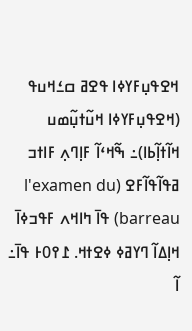ߞߐߟߎ߲ߓߌߦߊ ߟߐߥ ߛߑߞߎߟ (ߞߐߟߎ߲ߓߌߦߊ ߞߎ߬ߙߎ߲߬ߘߎ ߞߊ߬ߙߊ߲߬ߕߊ)߸ ߒ߬ߞߵߊ߬ ߓߊ߲ߣߍ߲ ߓߊߙߏ ߥߟߊ߬ߟߊ߬ߓߐ (l'examen du barreau) ߟߊ߫ ߤߊߞߍ ߓߟߏߦߊ߫ ߞߊ߲ߡߊ߬ ߣߌߥߦ ߦߐߙߞ. ߁߉0߅ ߟߊ߫߸ ߊ߬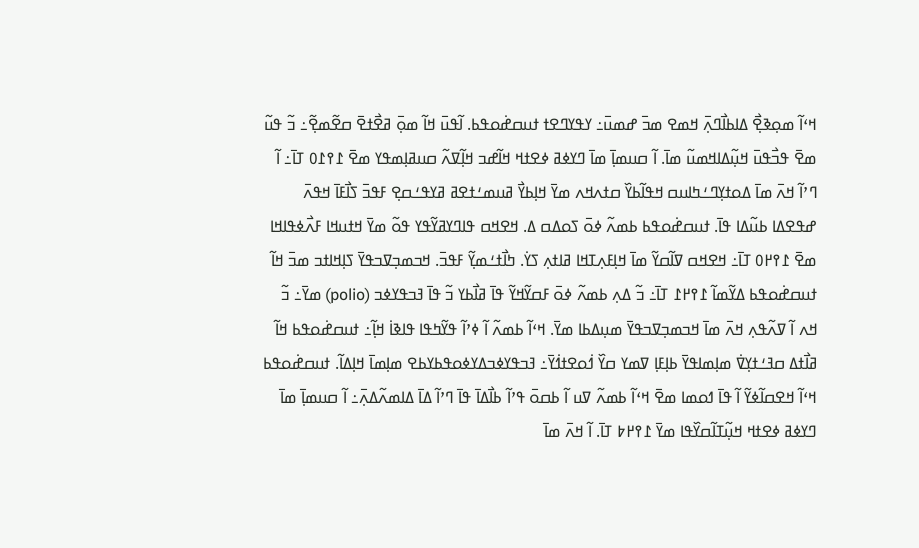ߞߵߊ߬ ߘߋ߲ߢߐ߲߯ ߡߊߕߊ߯ߣߍ߲߫ ߞߘߐ ߘߏ߫ ߝߘߎ߫߸ ߌߟߌߣߐߙ ߙߎߛߝ߭ߋߟߕ. ߊ߬ߟߎ߫ ߞߊ߬ ߘߋ߲߫ ߥߐ߯ߙߐ߫ ߛߐ߬ߘߐ߲߬߸ ߏ߬ ߟߎ߬ ߘߐ߫ ߟߏ߯ߟߎ߫ ߞߎ߲߬ߡߊߞߘߎ߬ ߘߊ߫. ߊ߬ ߛߎߘߊ߲߫ ߘߊ߫ ߣߌߦߥ ߦߐߙߞ ߞߊ߬ߝߏ ߞߊ߲߬ߜߍ߬ ߛߎߥߊ߲ߘߟߌ ߘߐ߫ ߁߉߁߀ ߠߊ߫߸ ߊ߬ ߣߴߊ߬ ߞߍ߫ ߘߊ߫ ߡߋߙߌ߲ߣߑߤߊߎߛ ߞߟߊ߬ߕߌ߰ ߛߙߍߞߍ ߘߌ߫ ߞߊ߲ߕߌ߯ ߥߎߘߑߙߐߥ ߥߌߟߑߛߐ߲ ߓߟߏ߫ ߖߊ߯ߓߊ߫ ߞߟߍ߫ ߝߟߐߡߊ ߕߎ߬ߡߊ ߟߊ߫. ߙߎߛߝ߭ߋߟߕ ߕߘߍ߬ ߦߋ߫ ߖߋߡߛ ߡ. ߞߐߞߛ ߟߊߣߌߥߌ߬ߟߌ ߟߋ߬ ߘߌ߫ ߞߙߎߞߊ ߓߍ߯ߦߟߊߞߊ ߘߐ߫ ߁߉߂߀ ߠߊ߫߸ ߞߐߞߛ ߜߊ߬ߛߌ߬ ߘߊ߫ ߞߊ߲ߓߍ߲ߠߞߊ ߥߊߙߍ߲ ߖߌ߭. ߤߊ߯ߙߑߘߌ߲߬ ߓߟߏ߫. ߞߏߘߏ߲ߜߏߟߌ߫ ߖߊ߲ߞߊߙߏ ߘߏ߫ ߞߊ߬ ߙߎߛߝ߭ߋߟߕ ߡߌ߬ߘߊ߬ ߁߉߂߁ ߠߊ߫߸ ߏ߬ ߡߍ߲ ߕߘߍ߬ ߦߋ߫ ߓߛߌ߬ߞߌ߬ ߟߊ߫ ߥߊ߯ߕߌ ߏ߬ ߟߊ߫ ߔߏߟߌߦߏ (polio) ߘߌ߫߸ ߏ߬ ߞߍ ߊ߬ ߜߍ߬ߟߍ߲ ߞߍ߫ ߘߊ߫ ߞߏߘߏ߲ߜߏߟߌ߫ ߘߎ߲ߡߕߊ ߘߌ߫. ߞߵߊ߬ ߕߘߍ߬ ߊ߬ ߦߴߊ߬ ߟߌ߬ߤߟߊ ߟߊߢߊ߭ ߞߊ߲߬߸ ߙߎߛߝ߭ߋߟߕ ߞߊ߬ ߥߊ߯ߙߡ ߛߔߑߙߌ߲ߜ߭ ߘߊ߲ߘߊߟߌ߫ ߕߊ߲ߓߊ߲ ߜߘߌ ߛߌ߰ ߗ߭ߋߐߙߗ߭ߌ߫߸ ߔߏߟߌߦߏߡߌߦߋߟߕߌߕߐ ߘߊ߲ߘߊ߫ ߞߊ߲ߡߊ߬. ߙߎߛߝ߭ߋߟߕ ߞߵߊ߬ ߞߐߛߊ߬ߦߌ߬ ߊ߬ ߟߊ߫ ߗߋߘߊ ߘߐ߫ ߞߵߊ߬ ߕߘߍ߬ ߜߎ ߊ߬ ߕߛߋ߫ ߟߴߊ߬ ߕߊ߯ߡߊ߫ ߟߊ߫ ߣߴߊ߬ ߡߊ߫ ߡߊߘߍ߬ߡߍ߲߫߸ ߊ߬ ߛߎߘߊ߲߫ ߘߊ߫ ߣߌߦߥ ߦߐߙߞ ߞߎ߲߬ߠߊ߬ߛߌ߰ߟߊ ߘߌ߫ ߁߉߂߈ ߠߊ߫. ߊ߬ ߞߍ߫ ߘߊ߫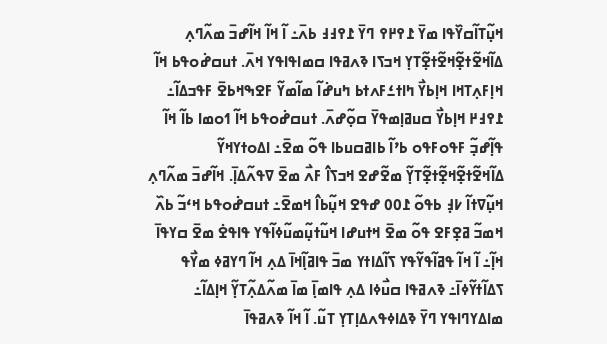ߞߎ߲߬ߠߊ߬ߛߌ߰ߟߊ ߘߌ߫ ߁߉߂߉ ߣߌ߫ ߁߉߃߃ ߕߍ߫߸ ߊ߬ ߞߊ߬ ߞߊ߬ߝߏ߫ ߘߍ߬ߣߍ߲ ߡߊ߬ߞߐ߬ߙߐ߲߬ߞߐ߬ߙߐ߲߬ߠߌ߲ ߞߏߖߊ ߢߍߥߟߊ ߛߘߊߟߊߟߌ ߞߍ߫. ߙߎߛߝ߭ߋߟߕ ߞߊ߬ ߞߊ߲ߓߍ߲ߠߞߊ ߞߊ߲ߕߌ߯ ߤߊߙߑߓߍߙߕ ߤߎߝ߭ߊ߬ ߘߊ߬ߘߌ߬ ߓߐߒߞߕߐ߫ ߓߟߏߡߊ߬߸ ߁߉߃߂ ߞߊ߲ߕߌ߯ ߛߎߥߊ߲ߘߟߌ߫ ߛߋ߲߬ߝߍ߫. ߙߎߛߝ߭ߋߟߕ ߞߊ߬ ߗߋߘߊ ߕߊ߬ ߞߊ߬ ߟߊ߲߬ߝߏ߲߬ ߓߟߋߓߟߋ ߕߴߊ߬ ߕߊߥߛߎߕߊ ߟߋ߬ ߘߐ߫߸ ߊߡߋߙߌߞߌ߬ ߡߊ߬ߞߐ߬ߙߐ߲߬ߞߐ߲߬ߙߐ߲߬ߠߌ߲߬ ߘߐ߬ߝߐ ߞߏߖߊ߮ ߓߍ߯ ߘߐ߫ ߜߟߍ߬ߡߊ߲߫. ߞߊ߬ߝߏ߫ ߘߍ߬ߣߍ߲ ߞߎ߲߬ߜߙߊ߬ ߇߃߲ ߕߟߋ߬ ߁߀߀ ߝߟߐ ߞߎ߲߬ߕߊ߮ ߞߘߐ߫߸ ߙߎߛߝ߭ߋߟߕ ߞߵߏ߬ ߕߍ߰ ߞߘߏ߬ ߥߐ߲ߓߐ ߟߋ߬ ߘߐ߫ ߞߙߎߝߊ ߞߎ߬ߙߎ߲߬ߘߎ߬ߦߊ߬ߟߌ ߟߊߟߐ߭ ߘߐ߫ ߛߌߟߊ߫ ߞߊ߲߬߸ ߊ߬ ߞߊ߬ ߟߥߊ߬ߟߌ߬ߟߌ ߖߊ߬ߡߊߙߌ ߘߏ߫ ߟߊߥߊ߲߬ߞߊ߫ ߡߍ߲ ߞߊ߬ ߣߌߥߦ ߘߌ߯ߟ ߖߡߊ߬ߙߌ߬ߦߊ߫߸ ߢߍߥߟߊ ߛߎ߯ߦߊ ߡߍ߲ ߟߊߘߊ߲߫ ߘߊ߫ ߘߍ߬ߡߍ߲߬ߠߌ߲߬ ߞߊ߲ߡߊ߬߸ ߘߊߡߌߣߊߟߌ ߣߌ߫ ߢߡߊߦߟߍߡߊ߲ߠߌ߲ ߠߎ߬. ߊ߬ ߞߊ߬ ߢߍߥߟߊ߫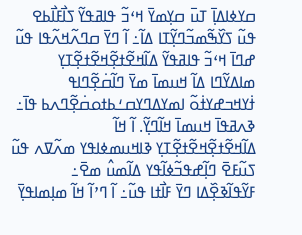ߛߌߦߊߡߊ߲߫ ߠߎ߫ ߛߌ߲ߘߌ߫ ߞߵߏ߬ ߟߊߥߟߌ߬ ߖߊ߯ߓߊ߯ߕߐ ߟߎ߬ ߖߌ߰ߒ߬ߘߏ߬ߣߌ߲߬ߠߊ ߡߊ߬߸ ߊ߬ ߣߌ߫ ߛߣߍ߬ߞߍ߬ߟߊ ߟߎ߬ ߝߣߊ߫ ߞߵߏ߬ ߟߊߥߟߌ߬ ߡߊ߬ߞߐ߬ߙߐ߲߬ߞߐ߬ߙߐ߲߬ߠߌ߲ ߘߊߡߌ߬ߣߊ ߡߊ߬ ߞߎߘߊ߫ ߘߌ߫ ߣߊ߬ߛ߭ߐ߲߬ߣߊߟ ߙ߭ߌߞߏߝߌߙ߭ߋ߬ ߊߘߌߡߣߌߛߑߕߙߋߛ߭ߐ߲߬ߣߍߕ ߟߊ߫߸ ߢߍߥߟߊ߫ ߞߎߘߊ߫ ߞߊ߬ߣߌ߲߬. ߊ߬ ߞߊ߬ ߡߊ߬ߞߐ߬ߙߐ߲߬ߞߐ߬ߙߐ߲߬ߠߌ߲ ߢߊߞߎߘߦߊߟߌ ߘߍ߬ߜߍ ߟߎ߬ ߖߎ߬ߓߐ߫ ߣߊ߲߬ߝߟߏ߬ߦߊ߬ߟߌ ߡߊ߬ߘߎ߮ ߘߐ߫߸ ߓߌ߬ߟߊ߬ߢߐ߲߰ߡߊ ߣߌ߫ ߓߊ߯ߙߊ ߟߎ߬߸ ߊ߬ ߣߴߊ߬ ߞߊ߬ ߘߊ߲ߘߊߟߌ߲߫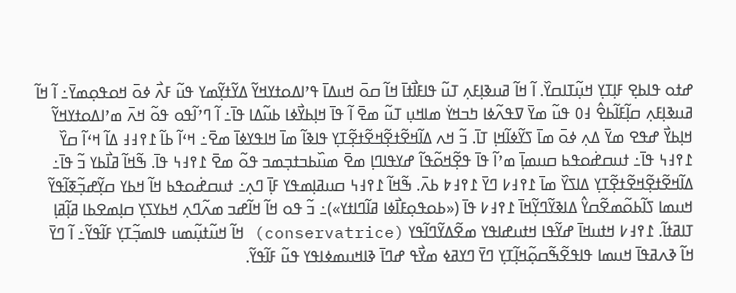ߝߙߋ ߟߊߕߐ߲ ߓߊ߲ߠߌ߲ ߞߎ߲߬ߠߊߛߌ߰. ߊ߬ ߞߊ߬ ߥߎߢߊ߲ߓߍ߲ ߠߎ߬ ߟߊߓߊ߯ߙߊ߫ ߞߊ߬ ߛߋ߫ ߞߎߡߊ߫ ߟߴߊߡߋߙߌߞߌ߬ ߡߌ߬ߙߌ߲߬ߘߌ ߟߎ߬ ߓߍ߯ ߦߋ߫ ߞߋߟߋ߲ߘߌ߫߸ ߊ߬ ߞߊ߬ ߥߎߢߊ߲ߓߍ߲ ߛߊ߲߬ߓߊ߬ߕߐ߮ ߃߀ ߟߎ߬ ߘߌ߫ ߜߟߍ߬ߦߊ ߤߏߞߌ߭ ߘߊߞߎ߲ ߠߎ߬ ߘߐ߫ ߊ߬ ߟߊ߫ ߞߊ߲ߕߌ߯ߦߊ ߕߎ߬ߡߊ ߟߊ߫߸ ߊ߬ ߣߴߊ߬ߟߋ ߟߋ߬ ߞߍ߫ ߘߴߊߡߋߙߌߞߌ߬ ߞߊ߲ߕߌ߯ ߝߟߐ ߘߌ߫ ߡߍ߲ ߦߋ߫ ߘߊ߫ ߖߌ߬ߦߊ߬ߞߊ߲ ߠߊ߫. ߏ߬ ߞߍ ߡߊ߬ߞߐ߬ߙߐ߲߬ߞߐ߬ߙߐ߲߬ߠߌ߲ ߟߊߢߊ߬ ߘߊ߫ ߞߊߟߌߦߊ߫ ߘߐ߫߸ ߞߵߊ߬ ߕߊ߬ ߁߉߃߃ ߡߊ߬ ߞߵߊ߬ ߛߌ߰ ߁߉߃߆ ߟߊ߫߸ ߙߎߛߝ߭ߋߟߕ ߛߎߘߊ߲߫ ߘߴߊ߬ ߟߊ߫ ߟߐ߲߬ߞߋ߬ߟߊ߬ ߝߌߟߊߣߊ߲ ߘߐ߫ ߘߎ߰ߕߏߙߏ߲ߘߏ ߟߋ߬ ߘߐ߫ ߁߉߃߆ ߟߊ߫. ߒ߬ߞߊ߬ ߥߊ߯ߕߌ ߏ߬ ߟߊ߫߸ ߡߊ߬ߞߐ߬ߙߐ߲߬ߞߐ߬ߙߐ߲߬ߠߌ߲ ߡߊߖߌ߰ ߘߊ߫ ߁߉߃߇ ߣߌ߫ ߁߉߃߈ ߕߍ߫. ߒ߬ߞߊ߬ ߁߉߃߆ ߛߎߥߊ߲ߘߟߌ ߓߊ߲߫ ߣߍ߲߸ ߙߎߛߝ߭ߋߟߕ ߞߊ߬ ߞߕߌ ߛߌ߲߬ߝߏ߲߬ߧߊ߬ߟߌ߬ ߞߎߘߊ ߖߊ߬ߕߋ߬ߘߐ߬ߛߌ߮ ߡߊߢߌ߬ߣߌ߲߬ߞߊ߫ ߁߉߃߇ ߟߊ߫ («ߕߋߟߋ߲ߓߊ߯ߦߊ ߥߊ߬ߣߊߙߌ»)߸ ߏ߬ ߟߋ ߞߊ߬ ߞߊ߬ߝߏ ߘߍ߬ߣߍ߲ ߞߕߌߖߌ߲ ߛߊ߲ߘߐߕߊ ߥߊ߲߬ߥߊ߲ ߠߊߥߙߊ߬. ߁߉߃߇ ߞߙߎߞߊ߫ ߝߌ߬ߟߊ ߞߙߎߝߊߟߌ ߘߐ߬ߡߌ߬ߣߊ߬ߟߌ (conservatrice) ߞߊ߬ ߞߎ߬ߙߎ߲߬ߘߎ ߟߊߘߏ߲߬ߠߌ߲ ߓߊ߬ߟߌ߬߸ ߊ߬ ߣߌ߫ ߞߊ߬ ߢߍߥߟߊ߫ ߞߎߘߊ ߟߊߟߐ߬ߒ߬ߛߋ߲߬ߞߊ߲߬ߠߌ߲ ߣߌ߫ ߣߌߥߦ ߘߌ߯ߟ ߝߣߊ߫ ߢߊߞߎߘߦߊߟߌ ߟߎ߬ ߓߊ߬ߟߌ߬.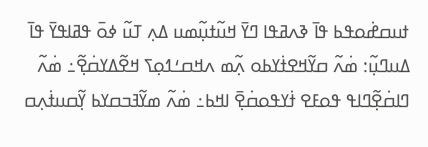ߙߎߛߝ߭ߋߟߕ ߟߊ߫ ߢߍߥߟߊ ߣߌ߫ ߞߎ߬ߙߎ߲߬ߘߎ ߡߍ߲ ߠߎ߬ ߦߋ߫ ߟߥߊߟߌ߫ ߟߊ߫ ߡߎߣߎ߲߬: ߘ߭ߍ߬ ߛߌ߬ߞߐߙ߭ߌߕߋ ߍ߲߬ߘ ߍߞߛߑߗߋ߲ߖ ߞߐ߬ߡߌߛ߭ߐ߲߬߸ ߘ߭ߍ߬ ߣߊߛ߭ߐ߲߬ߣߊߟ ߟߋߓߐ ߙ߭ߌߟߋߛ߭ߐ߲߫ ߊߞߕ߸ ߘ߭ߍ߬ ߘߌ߬ߔߏߛߌߕ ߌ߲߬ߛߎߙ߭ߍ߲ߛ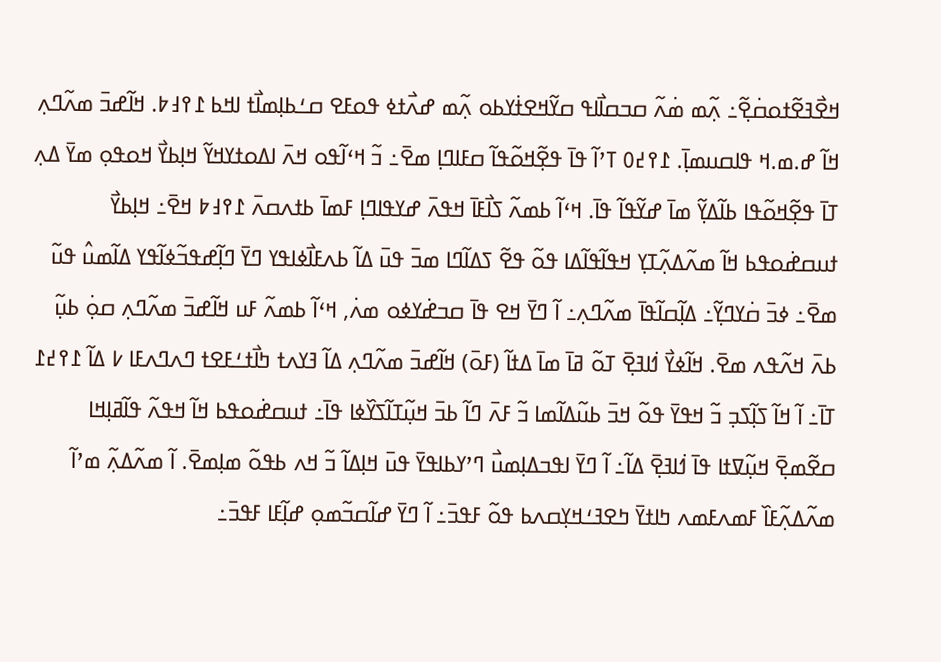ߞߐ߯ߔߐ߬ߙߋߛ߭ߐ߲߬߸ ߍ߲߬ߘ ߘ߭ߍ߬ ߛߏߛߊ߯ߊߟ ߛߌ߬ߞߐߙ߭ߌߕߋ ߍ߲߬ߘ ߝߍ߯ߙߦ ߟߋߓߐ ߛߑߕߊ߲ߘߊ߯ߙ ߊߞߕ ߁߉߃߈. ߞߊ߬ߝߏ߫ ߘߍ߬ߣߍ߲ ߞߊ߬ ߝ.ߘ.ߞ ߟߊߛߎߘߊ߲߫. ߁߉߄߀ ߠߴߊ߬ ߟߊ߫ ߟߐ߲߬ߞߋ߬ߟߊ߬ ߛߓߊߣߊ߲ ߘߐ߫߸ ߏ߬ ߞߵߊ߬ߟߋ ߞߍ߫ ߊߡߋߙߌߞߌ߬ ߞߊ߲ߕߌ߯ ߞߋߟߋ߲ ߘߌ߫ ߡߍ߲ ߠߊ߫ ߟߐ߲߬ߞߋ߬ߟߊ ߕߊ߬ߡߌ߲߬ ߘߊ߫ ߝߌ߬ߟߊ߬ ߟߊ߫. ߞߵߊ߬ ߕߘߍ߬ ߖߊ߯ߓߊ߫ ߞߟߍ߫ ߝߌߟߊߣߊ߲ ߓߘߊ߫ ߕߙߍߛߍ߫ ߁߉߃߈ ߞߐ߫߸ ߞߊ߲ߕߌ߯ ߙߎߛߝ߭ߋߟߕ ߞߊ߬ ߘߍ߬ߡߍ߲߬ߠߌ߲ ߞߟߊ߬ߟߊ߬ߡߊ ߟߋ߬ ߟߐ߬ ߖߡߊ߬ߣߊ ߘߏ߫ ߟߎ߫ ߡߊ߬ ߕߍߓߊ߯ߦߊߟߌ ߣߌ߫ ߣߊ߲߬ߝߟߏ߬ߦߊ߬ߟߌ ߡߊ߬ߘߎ߮ ߟߎ߬ ߘߐ߫߸ ߦߏ߫ ߛ߭ߌߣߌ߲߬߸ ߡߊ߲߬ߛߊ߬ߟߊ߫ ߘߍ߬ߣߍ߲߸ ߊ߬ ߣߌ߫ ߞߐ ߟߊ߫ ߛߏߝ߭ߌߦߋ ߘߍ߭, ߞߵߊ߬ ߕߘߍ߬ ߓߎ ߞߊ߬ߝߏ߫ ߘߍ߬ߣߍ߲ ߛߋ߲߭ ߕߎ߲߬ ߕߍ߫ ߞߍ߬ߟߍ ߘߐ߫. ߞߊ߬ߦߌ߯ ߗ߭ߊߔߐ߲߫ ߠߋ߬ ߥߊ߫ ߘߊ߫ ߡߙߊ߬ (ߓߋ߫) ߞߊ߬ߝߏ߫ ߘߍ߬ߣߍ߲ ߡߊ߬ ߔߌߍߙ ߤߊ߯ߙߑߓߐߙ ߣߍߣߍߓߊ ߇ ߡߊ߬ ߁߉߄߁ ߠߊ߫߸ ߊ߬ ߞߊ߬ ߖߊ߲߬ߖߏ߲ ߏ߬ ߞߟߌ߫ ߟߋ߬ ߞߏ߫ ߕߎ߬ߡߊ߬ߘߊ ߏ߬ ߓߍ߫ ߣߊ߬ ߕߏ߫ ߞߎ߲߬ߠߊ߬ߖߌ߰ߦߊ ߟߊ߫߸ ߙߎߛߝ߭ߋߟߕ ߞߊ߬ ߞߟߍ߬ ߟߊ߬ߥߊ߲ߞߊ ߛߐ߬ߘߐ߲߫ ߞߎ߲߬ߜߙߊ ߟߊ߫ ߗ߭ߊߔߐ߲߫ ߡߊ߬߸ ߊ߬ ߣߌ߫ ߊߟߏߡߊ߲ߘߎ߯ ߣߴߌߕߊߟߌ߫ ߟߎ߫ ߞߊ߲ߡߊ߬ ߏ߬ ߞߍ ߕߟߋ߬ ߘߊ߲ߘߐ߫. ߊ߬ ߘߍ߬ߡߍ߲߬ ߘߴߊ߬ ߘߍ߬ߡߍ߲߬ߓߊ߰ ߓߘߍߓߘߍ ߤߊߙߌ߫ ߤߐߔߑߞߌ߲ߛߍߕ ߟߋ߬ ߓߟߏ߫߸ ߊ߬ ߣߌ߫ ߝߊ߬ߛߏ߬ߘߋ߲ ߝߊ߲߬ߓߊ ߓߟߏ߫߸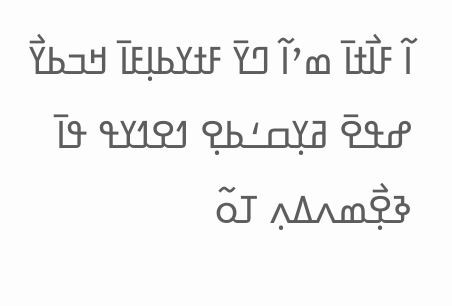ߊ߬ ߓߊ߯ߙߊ߫ ߘߴߊ߬ ߣߌ߫ ߓߙߌߕߊ߲ߓߊ߫ ߞߏߕߌ߯ ߝߟߐ߫ ߥߌ߲ߛߑߕߐ߲ ߗߐߗߌߟ ߟߊ߫ ߢߐ߲߯ߘߍߡߍ߲ ߠߋ߬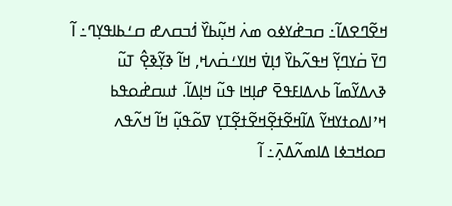ߞߐ߬ߣߐߡߊ߬߸ ߛߏߝ߭ߌߦߋ ߘߍ߭ ߞߎ߲߬ߕߌ߰ ߗ߭ߏߛߍߝ ߛߑߕߊߟߌ߲ߣ߸ ߊ߬ ߣߌ߫ ߛ߭ߌߣߌ߲߬ ߞߟߍ߬ߕߌ߰ ߗߊ߲ߜ߭ ߞߊߌߑߛ߭ߍߞ, ߞߊ߬ ߢߌ߲߬ߢߐ߲߮ ߠߎ߬ ߢߍߡߌ߬ߘߊ߬ ߕߍߡߊߓߟߐ߫ ߝߊ߲ߞߊ ߟߎ߬ ߞߊ߲ߡߊ߬. ߙߎߛߝ߭ߋߟߕ ߞߴߊߡߋߙߌߞߌ߬ ߡߊ߬ߞߐ߬ߙߐ߲߬ߞߐ߬ߙߐ߲߬ߠߌ߲ ߜߋ߬ߟߎ߲߬ ߞߊ߬ ߞߍ߬ߟߍ ߛߋߞߏߦߊ ߡߊߘߍ߬ߡߍ߲߫߸ ߊ߬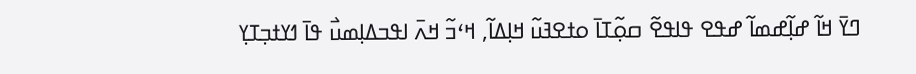ߣߌ߫ ߞߊ߬ ߝߊ߲߬ߝߘߊ߬ ߝߟߐ ߟߊߟߐ߬ ߛߋ߲߬ߠߊ߫ ߋߙߐߔߎ߬ ߞߊ߲ߡߊ߬, ߞߵߏ߬ ߞߍ߫ ߊߟߏߡߊ߲ߘߎ߯ ߟߊ߫ ߗߌߙߏ߲ߠߌ߲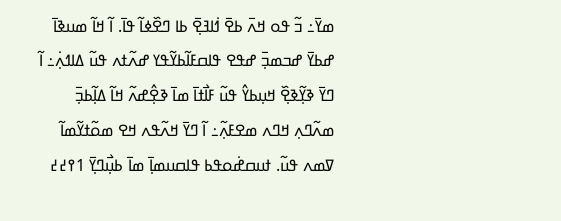ߘߌ߫߸ ߏ߬ ߟߋ ߞߍ߫ ߕߐ߫ ߗ߭ߊߔߐ߲߫ ߕߊ ߣߐ߰ߦߊ߬ ߟߊ߫. ߊ߬ ߞߊ߬ ߘߎߢߊ߫ ߝߕߌ߫ ߝߏߘߏ߲߫ ߝߟߐ ߟߊߛߓߊ߬ߕߌ߬ߟߌ ߝߍ߬ߙߍ ߟߎ߬ ߡߊߗߍ߲߭߸ ߊ߬ ߣߌ߫ ߢߌ߲߬ߢߐ߲߰ ߞߎ߲ߕߌ߮ ߟߎ߬ ߓߊ߯ߙߊ߫ ߘߊ߫ ߢߐ߲߮ߝߍ߬ ߞߊ߬ ߡߊ߲߬ߕߏ߲߫ ߘߍ߬ߣߍ߲ ߞߣߍ ߘߐߓߍ߲߬߸ ߊ߬ ߣߌ߫ ߞߍ߬ߟߍ ߞߐ ߘߋ߬ߙߌ߬ߘߊ߬ ߜߘߍ ߟߎ߬. ߙߎߛߝ߭ߋߟߕ ߟߊߛߎߘߊ߲߫ ߘߊ߫ ߕߎ߲߯ߣߌ߲߫ 1߉߄߄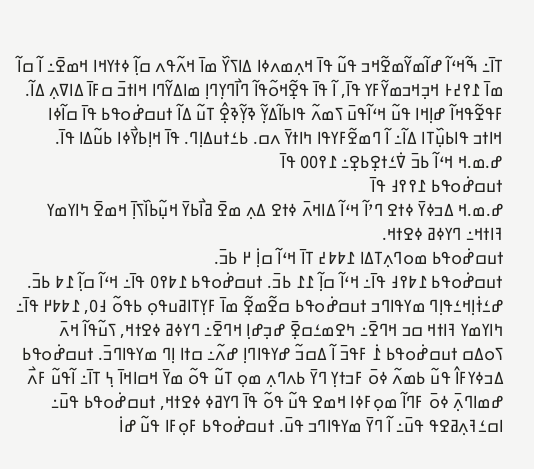ߠߊ߫߸ ߒ߬ߞߵߊ߬ ߝߊ߬ߘߌ߬ߘߐ߬ߞߏ ߟߎ߬ ߟߊ߫ ߞߍ߲ߘߍߦߊ ߡߊߖߌ߰ ߘߊ߫ ߞߍ߬ߟߍ ߛߊ߲߬ ߦߙߌߞߊ ߞߘߐ߫߸ ߊ߬ ߛߊ߬ ߘߊ߫ ߁߉߄߅ ߞߏ߲ߞߏߘߌ߬ߓߌ ߟߊ߫, ߊ߬ ߟߊ߫ ߟߐ߲߬ߞߋ߬ߟߊ߬ ߣߊ߯ߣߌ߲ߣߊ߲ ߘߊߡߌ߬ߣߊ ߞߊߙߏ߫ ߛߓߊ߫ ߡߊߜߍ߲ ߡߊ߬. ߓߟߐ߬ߟߞߊ߬ ߝߊ߲ߞߊ ߟߎ߬ ߞߵߊ߬ߟߎ߫ ߖߘߍ߬ ߟߊߕߊ߬ߡߌ߲߬ ߢߌ߲߬ߢߐ߲߮ ߠߎ߬ ߡߊ߬ ߙߎߛߝ߭ߋߟߕ ߟߊ߫ ߛߊ߬ߦߊ ߞߊߙߏ ߟߊߕߎ߲߰ߠߊ ߡߊ߬߸ ߊ߬ ߣߘߐ߬ߓߌߟߊ ߤߊߙߌ߫ ߍߛ. ߕߑߙߎߡߊ߲ߣ. ߟߊ߫ ߞߊ߲ߕߌ߯ߦߊ ߕߎ߬ߡߊ ߟߊ߫.
ߝ.ߘ.ߞ ߞߵߊ߬ ߕߏ߫ ߜ߭ߑߙߐ߲ߕߐ߲߸ ߁߉߀߀ ߟߊ߫
ߙߎߛߝ߭ߋߟߕ ߁߉߉߃ ߟߊ߫
ߝ.ߘ.ߞ ߡߏߦߌ߫ ߦߙߐ ߣߴߊ߬ ߞߵߊ߬ ߡߊߞߍ߫ ߦߙߐ ߡߍ߲ ߘߐ߫ ߥߊ߯ߕߌ߫ ߞߎ߲߬ߕߊ߰ߖߊ߲߫ ߞߘߐ߫ ߤߊߌߘߌ ߔߊߙߞ߸ ߣߌߦߥ ߦߐߙߞ.
ߙߎߛߝ߭ߋߟߕ ߘߋߣߍ߲ߠߡߊ ߁߈߈߄ ߠߊ߫ ߞߵߊ߬ ߛߊ߲߭ ߂ ߕߏ߫.
ߙߎߛߝ߭ߋߟߕ ߁߈߉߃ ߟߊ߫߸ ߞߵߊ߬ ߛߊ߲߬ ߁߁ ߕߏ߫. ߙߎߛߝ߭ߋߟߕ ߁߈߉߀ ߟߊ߫߸ ߞߵߊ߬ ߛߊ߲߬ ߁߈ ߕߏ߫. ߝߑߙ߭ߊ߲ߞߑߟߊ߲ߣ ߘߌߟߊߣߏ ߙߎߛߝ߭ߋߟߕ ߛߐ߬ߘߐ߲߬ ߘߊ߫ ߓߌ߲ߠߊߥߎߟߋ߲ ߕߟߋ߬ ߃߀, ߁߈߈߂ ߟߊ߫߸ ߤߊߌߘߌ ߔߊߙߞ ߛߏ ߞߣߐ߫߸ ߤߐߘߑߛߐ߲߫ ߝߏ߲ߝߊ߲ ߞߣߐ߫߸ ߣߌߦߥ ߦߐߙߞ, ߖߎ߬ߟߊ߬ ߞߍ߫ ߖߋߡߛ ߙߎߛߝ߭ߋߟߕ ߁߭ ߓߟߏ߫ ߊ߬ ߡߛߏ߬ ߝߌߟߊߣߊ߲ ߝߍ߬߸ ߛߙߊ ߊ߲ߣ ߘߌߟߊߣߏ߫. ߙߎߛߝ߭ߋߟߕ ߡߏߦߌߓߊ߮ ߟߎ߬ ߕߘߍ߬ ߦߋ߫ ߓߏߙߌ߲ ߣߌ߫ ߕߍߣߍ߲ ߘߋ߲ ߠߎ߬ ߟߋ߬ ߘߌ߫ ߞߛߊߞߊ߫ ߆߲ ߠߊ߫߸ ߊ߬ߟߎ߬ ߓߍ߯ ߝߘߊߣߍ߲߫ ߦߋ߫ ߓߣߊ߬ ߘߋ߲ߓߦߊ ߞߘߐ ߟߎ߬ ߟߋ߬ ߟߊ߫ ߣߌߥߦ ߦߐߙߞ, ߙߎߛߝ߭ߋߟߕ ߟߎ߫߸ ߊߛߑߔߍ߲ߥߐߟ ߟߎ߫߸ ߊ߬ ߣߌ߫ ߘߌߟߊߣߏ ߟߎ߫. ߙߎߛߝ߭ߋߟߕ ߓߋ߲ߓߊ ߟߎ߬ ߝߊ߭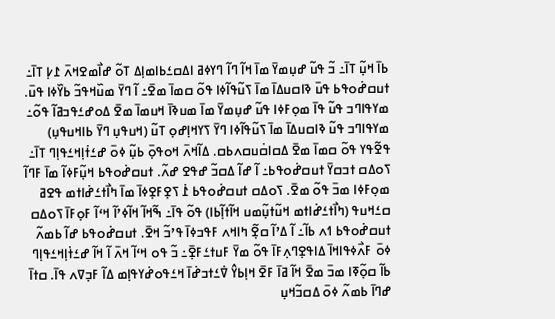ߕߊ߫ ߞߎ߲߬ ߠߊ߫߸ ߏ߬ ߟߎ߬ ߝߎ߲ߘߌ߫ ߘߊ߫ ߞߊ߬ ߣߊ߬ ߣߌߦߥ ߊߡߛߑߕߊߘߊ߲ߡ ߠߋ߬ ߝߊ߯ߘߐߞߍ߫ ߁߇߲ ߠߊ߫߸ ߙߎߛߝ߭ߋߟߕ ߟߎ߫ ߢߊߛߎߡߊ߫ ߘߊ߫ ߖߎ߬ߟߊ߬ߦߊ ߟߋ߬ ߛߘߊ߫ ߘߐ߫߸ ߊ߬ ߣߌ߫ ߘߎ߰ߞߟߏ߬ ߕߌ߰ߦߊ ߟߎ߫. ߘߌߟߊߣߏ ߟߎ߬ ߟߊ߫ ߘߋ߲ߓߦߊ ߟߎ߬ ߝߎ߲ߘߌ߫ ߘߊ߫ ߘߎߢߊ߫ ߞߎߘߊ߫ ߘߐ߫ ߡߋߝߑߟߏߥߊ߬ ߟߋ߬߸ ߘߌߟߊߣߏ ߟߎ߬ ߢߊߛߎߡߊ߫ ߘߊ߫ ߖߎ߬ߟߊ߬ߦߊ ߣߌ߫ ߖߌߞߊ߲ߝߋ߲ ߠߎ߬ (ߞߎߟߎ߲ ߣߌ߫ ߕߊߞߎߟߎ߲) ߟߐ߬ߟߌ ߟߋ߬ ߛߘߊ߫ ߘߐ߫ ߡߛߊߛ߭ߎߛߍߕߛ. ߡߊ߬ߞߍ߫ ߞߋߟߋ߲߫ ߕߎ߲߬ ߦߋ߫ ߝߑߙ߭ߊ߲ߞߑߟߊ߲ߣ ߠߊ߫߸ ߖߋߡߛ ߙߏߛߌ߫ ߙߎߛߝ߭ߋߟߕ߸ ߊ߬ ߝߊ߬ ߡߛߏ߬ ߝߟߐ ߝߍ߬. ߙߎߛߝ߭ߋߟߕ ߞߎ߲߬ߓߦߊ߬ ߘߊ߫ ߓߣߊ߬ ߘߋ߲ߓߦߊ ߘߏ߫ ߟߋ߬ ߘߐ߫. ߖߋߡߛ ߙߎߛߝ߭ߋߟߕ ߁߭ ߖߐ߲ߓߐ߲ߦߊ߫ ߘߊ߫ ߤߊ߯ߙߑߝ߭ߊߙߘ ߟߐߥ ߛߑߞߎߟ (ߤߊ߯ߙߑߝ߭ߊߙߘ ߞߎ߬ߙߎ߲߬ߘߎ ߞߊ߬ߙߊ߲߬ߕߊ) ߟߋ߬ ߟߊ߫߸ ߒ߬ߞߊ߬ ߞߊ߬ߦߴߊ߬ ߞߵߊ߬ ߓߋ߲ߓߊ߫ ߖߋߡߛ ߙߎߛߝ߭ߋߟߕ ߗߍ ߕߊ߬߸ ߊ߬ ߡߴߊ߬ ߛߐ߲߬ ߤߊߞߍ ߓߟߏߦߊ߫ ߟߴߏ߬ ߞߐ߫. ߙߎߛߝ߭ߋߟߕ ߝߊ߬ ߕߘߍ߬ ߦߋ߫ ߓߍ߯ߦߟߊߞߊ߫ ߡߊߟߐ߲ߣߍ߲ߓߊ߫ ߟߋ߬ ߘߌ߫ ߓߎߙߑߓߐ߲߫߸ ߏ߬ ߟߋ ߞߵߊ߬ ߞߍ߫ ߊ߬ ߞߊ߬ ߝߑߙ߭ߊ߲ߞߑߟߊ߲ߣ ߕߊ߬ ߛߋ߲߬ߧߊ ߘߏ߫ ߘߐ߫ ߞߊ߬ ߥߊ߫ ߓߐ߫ ߞߊ߲ߕߌ߮ ߜ߭ߑߙߏߝ߭ߊ߫ ߞߑߟߋߝ߭ߌߟߊ߲ߘ ߡߊ߬ ߓߏ߲ߜߍ ߟߊ߫. ߛߙߊ߫ ߝߣߊ߫ ߕߘߍ߬ ߦߋ߫ ߡߛߏ߬ߞߎ߲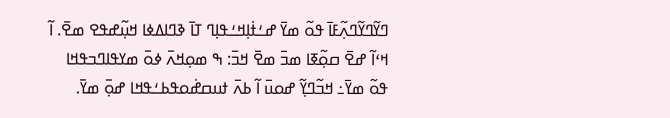ߣߌ߬ߣߌ߬ߣߍ߲߬ߓߊ߫ ߟߋ߬ ߘߌ߫ ߝߑߙ߭ߊ߲ߞߑߟߊ߲ߣ ߠߊ߫ ߢߣߊߡߦߊ ߞߎ߲߬ߝߟߐ ߘߐ߫. ߊ߬ ߞߵߊ߬ ߝߐ߫ ߛߋ߲߬ߧߊ ߘߏ߫ ߘߐ߫ ߞߏ߫: ߒ ߘߋ߲ߞߍ߫ ߦߋ߫ ߘߌߟߊߣߏߟߞߊ ߟߋ߬ ߘߌ߫߸ ߞߏ߬ߣߌ߲߬ ߝߋߎ߫ ߊ߬ ߕߍ߫ ߙߎߛߝ߭ߋߟߕߑߟߞߊ ߝߋ߲߫ ߘߌ߫.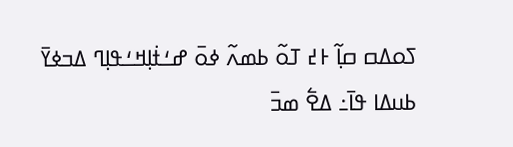ߖߋߡߛ ߛߊ߲߬ ߅߄ ߠߋ߬ ߕߘߍ߬ ߦߋ߫ ߝߑߙ߭ߊ߲ߞߑߟߊ߲ߣ ߡߏߦߌ߫ ߕߎߡߊ ߟߊ߫߸ ߡߐ߱ ߘߏ߫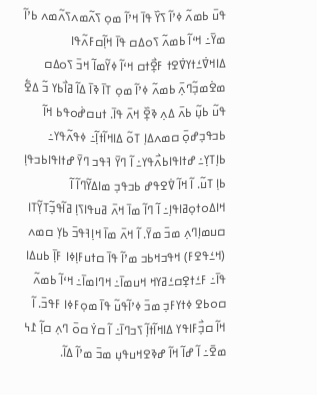ߟߎ߫ ߕߘߍ߬ ߦߴߊ߬ ߖߌ߰ ߟߊ߫ ߞߴߊ߬ ߘߋ߲ ߖߍ߬ߘߍߖߍ߬ߘߍ ߕߴߊ߬ ߘߌ߫߸ ߞߵߊ߬ ߕߘߍ߬ ߖߋߡߛ ߟߊ߫ ߞߊ߲߬ߛߓߍ߬ߟߊ ߡߊߞߜ߭ߑߙߌߜ߭ߐߙ ߓߐ߲߯ߙߛ ߞߵߊ߬ ߦߌ߬ߘߊ߬ ߞߏ߫ ߖߋߡߛ ߘߐ߭ߘߏ߲߬ߣߍ߲߫ ߕߘߍ߬ ߦߴߊ߬ ߘߋ߲ ߠߊ߫ ߢߊ߫ ߡߊ߬ ߥߊ߯ߕߌ ߏ߬ ߡߐ߱ ߟߎ߬ ߕߎ߲߬ ߕߍ߫ ߡߍ߲ ߢߐ߲߰ ߞߍ߫ ߟߊ߫. ߙߎߛߝ߭ߋߟߕ ߞߊ߬ ߕߏߟߏ߲ߝߋ߲߫ ߛߘߍߡߊ߲ ߠߋ߬ ߡߊߞߊ߬ߙߊ߲߬߸ ߦߟߍ߬ߟߌ߸ ߕߊ߲ߠߌ߲߸ ߝߙߊߟߊߕߍ߯ߟߌ߸ ߊ߬ ߣߌ߫ ߔߟߏ ߣߌ߫ ߝߙߊߟߊߕߏߟߊ߲ ߕߊ߲ ߠߎ߬. ߊ߬ ߞߊ߬ ߜ߭ߐߟߝ ߕߏߟߏ߲ ߘߊߡߌ߬ߣߊ߬ ߊ߬ ߞߊߡߋߙߋ߲ߥߊߟߊ߲߸ ߊ߬ ߣߊ߬ ߘߊ߫ ߞߍ߫ ߥߎߟߊߖߊ߲ ߥߊ߬ߟߏ߲߬ߠߌ߲߬ߠߊ ߛߎߘߊ߲ߣߍ߲ ߘߏ߫ ߘߌ߫. ߊ߬ ߞߍ߫ ߘߊ߫ ߞߊ߲ߔߟߏ߫ ߕߌ߲ ߛߘߍ (ߞߑߟߐߓ) ߞߟߏߞߕߏ ߘߴߊ߬ ߟߊ߫ ߛߙߎߓߊ߲ߦߊ ߓߊ߲߫ ߕߎߡߊ ߟߊ߫߸ ߓߑߙߐ߲ߛߑߥߌߞ ߞߎߘߊ߫߸ ߞߣߊߘߊ߫߸ ߞߵߊ߬ ߕߘߍ߬ ߛߋߕߐ ߦߙߌߓߏ߲ ߘߏ߫ ߦߴߊ߬ߟߎ߬ ߟߊ߫ ߘߋ߲ߓߦߊ ߓߟߏ߫. ߊ߬ ߞߊ߬ ߛߏ߲߯ߓߊߟߌ ߡߊߞߊ߬ߙߊ߲߬ ߖߏߣߊ߫߸ ߊ߬ ߛߌ߭ ߛߋ߫ ߣߍ߲ ߛߊ߲߬ ߁߆ ߘߐ߫߸ ߊ߬ ߝߊ߬ ߞߊ߬ ߝߢߐߞߎߟߎ߲ ߘߏ߫ ߘߴߊ߬ ߡߊ߬.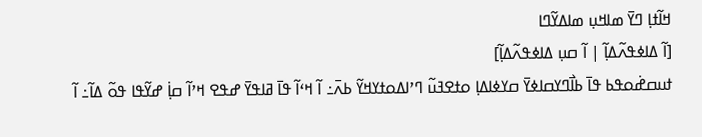ߞߊ߬ߙߊ߲ ߣߌ߫ ߘߊߞߎ߲ ߘߊߡߌ߬ߣߊ
[ߊ߬ ߡߊߦߟߍ߬ߡߊ߲߬ | ߊ߬ ߛߎ߲ ߡߊߦߟߍ߬ߡߊ߲߬]
ߙߎߛߝ߭ߋߟߕ ߟߊ߫ ߕߊ߯ߣߌߛߊߦߌ߫ ߛߌߦߊߡߊ߲ ߋߙߐߔߎ߬ ߣߴߊߡߋߙߌߞߌ߬ ߕߍ߫߸ ߊ߬ ߞߵߊ߬ ߟߊ߫ ߥߊߟߌ߫ ߝߟߐ ߞߴߊ߬ ߛߊ߲߭ ߝߌ߬ߟߊ ߟߋ߬ ߡߊ߬߸ ߊ߬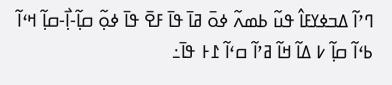ߣߴߊ߬ ߡߏߦߌߓߊ߮ ߟߎ߬ ߕߘߍ߬ ߦߋ߫ ߥߊ߫ ߟߊ߫ ߓߐ߫ ߟߊ߫ ߦߋ߲߬ ߛߊ߲߬-ߊ߲߯-ߛߊ߲߬ ߞߵߊ߬ ߕߵߊ߬ ߛߊ߲߬ ߇ ߡߊ߬ ߞߊ߬ ߥߴߊ߬ ߛߵߊ߬ ߁߅ ߟߊ߫߸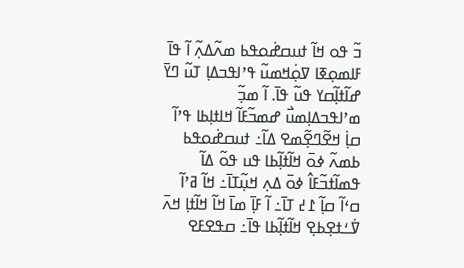ߏ߬ ߟߋ ߞߊ߬ ߙߎߛߝ߭ߋߟߕ ߘߍ߬ߡߍ߲߬ ߊ߬ ߟߊ߫ ߓߊߘߋ߲ߧߊ ߜߋ߲߭ߞߘߎ߬ ߟߴߊߟߏߡߊ߲ ߠߎ߬ ߣߌ߫ ߝߊ߬ߙߊ߲߬ߛߌ ߟߎ߬ ߟߊ߫. ߊ߬ ߘߏ߲߬ ߘߴߊߟߏߡߊ߲ߘߎ߯ ߝߘߏ߬ߓߊ߬ ߞߊߙߊ߲ߕߊ ߟߴߊ߬ ߛߊ߲߭ ߞߐ߬ߣߐ߲߬ߘߐ ߡߊ߬߸ ߙߎߛߝ߭ߋߟߕ ߕߘߍ߬ ߦߋ߫ ߞߊ߬ߙߊ߲߬ߕߊ ߟߎ ߟߋ߬ ߡߊ߬ ߟߘߊ߬ߙߏ߬ߓߊ߮ ߦߋ߫ ߡߍ߲ ߞߎ߲߬ߠߊ߫߸ ߞߊ߬ ߥߴߊ߬ ߛߵߊ߬ ߛߊ߲߬ ߁߄ ߠߊ߫߸ ߊ߬ ߓߊ߲߫ ߘߊ߫ ߞߊ߬ ߞߊ߬ߙߊ߲ ߞߍ߫ ߜ߭ߑߙߐ߲ߕߐ߲ ߞߊ߬ߙߊ߲߬ߕߊ ߟߊ߫߸ ߛߟߐߓߐ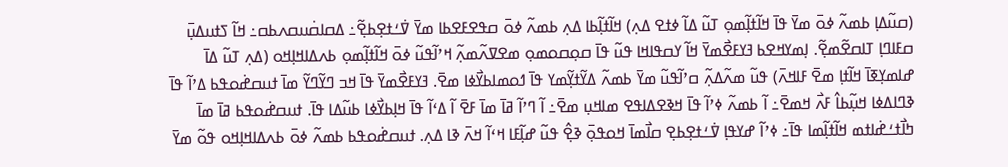(ߛߎ߬ߡߊ߲ ߕߘߍ߬ ߦߋ߫ ߘߌ߫ ߟߊ߫ ߞߊ߬ߙߊ߲߬ߘߋ߲ ߠߎ߬ ߡߊ߬ ߦߙߐ ߡߍ߲) ߞߊ߬ߙߊ߲߬ߕߊ ߡߍ߲ ߕߘߍ߬ ߦߋ߫ ߛߟߐߓߐߕߊ ߘߌ߫ ߜ߭ߑߙߐ߲ߕߐ߲߬߸ ߡߛߊߛ߭ߎߛߍߕߛ߸ ߞߊ߬ ߖߙߎߡߎ߲߫ ߛߓߊߣߊ߲ ߠߊߛߐ߬ߘߐ߲߬. ߊ߲ߘߌߞߐߕ ߔߌߓߐ߯ߘߌ߫ ߞߊ߬ ߌߛߟߊߞߊ ߟߎ߬ ߟߊ߫ ߛߋ߲ߛߋߘߋ߲ ߘߐߜߍ߬ߘߍ߲߬ ߞߴߊ߬ߟߎ߬ ߦߋ߫ ߞߊ߬ߙߊ߲߬ߘߋ߲ ߕߍߡߊߞߊ߲ߞߋ (ߡߍ߲ ߠߎ߬ ߡߊ߫ ߝߊߘߌ߲ߧߊ߫ ߞߊ߬ߙߊ߲ ߘߐ߫ ߓߊߞߍ߫) ߟߎ߬ ߘߍ߬ߡߍ߲߬ ߛߴߊ߬ߟߎ߬ ߘߌ߫ ߕߘߍ߬ ߡߌ߬ߙߌ߲߬ߘߌ ߟߊ߫ ߗߋߘߊߕߌ߯ߦߊ ߘߐ߫. ߔߌߓߐ߯ߘߌ߫ ߟߊ߫ ߞߏ ߣߌ߬ߣߌ߬ ߘߊ߫ ߙߎߛߝ߭ߋߟߕ ߡߴߊ߬ ߟߊ߫ ߢߣߊߡߦߊ ߞߎ߲߬ߕߊ߮ ߓߍ߯ ߞߘߐ߫߸ ߊ߬ ߕߘߍ߬ ߦߴߊ߬ ߟߊ߫ ߞߢߐߡߊߟߐ ߘߊߞߎ߲ ߘߐ߫߸ ߊ߬ ߣߴߊ߬ ߥߊ߫ ߘߊ߫ ߓߐ߫ ߊ߬ ߡߵߊ߬ ߟߊ߫ ߞߊ߲ߕߌ߯ߦߊ ߕߎ߬ߡߊ ߟߊ߫. ߙߎߛߝ߭ߋߟߕ ߥߊ߫ ߘߊ߫ ߤߊ߯ߙߑߝ߭ߊߙߘ ߞߊ߬ߙߊ߲߬ߘߊ ߟߊ߫߸ ߦߴߊ߬ ߝߌߟߊ߲ ߜ߭ߑߙߐ߲ߕߐ߲ ߛߊ߯ߘߊ߫ ߞߋߟߋ߲߫ ߢߐ߲߮ ߟߎ߬ ߝߊ߲߬ߓߊ ߞߵߊ߬ ߞߍ߫ ߢߊ ߡߍ߲. ߙߎߛߝ߭ߋߟߕ ߕߘߍ߬ ߦߋ߫ ߕߍߡߊߞߊ߲ߞߋ ߟߋ߬ ߘߌ߫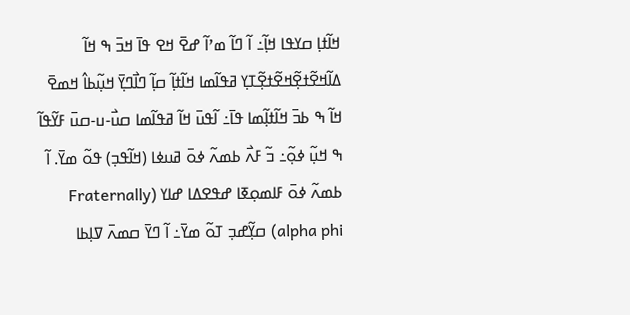ߞߊ߬ߙߊ߲ ߛߌߟߊ ߞߊ߲߬߸ ߊ߬ ߣߊ߬ ߘߴߊ߬ ߝߐ߫ ߞߐ ߟߊ߫ ߞߏ߫ ߒ ߞߊ߬ ߡߊ߬ߞߐ߬ߙߐ߲߬ߞߐ߬ߙߐ߲߬ߠߌ߲ ߥߟߊ߬ߘߊ ߞߊ߬ߙߊ߲߬ ߛߊ߲߬ ߣߊ߯ߣߌ߲߫ ߞߎ߲߬ߕߊ߮ ߞߘߐ߫ ߞߊ߬ ߒ ߕߏ߫ ߞߊ߬ߙߊ߲߬ߘߊ ߟߊ߫߸ ߊ߬ߟߎ߫ ߞߊ߬ ߥߟߊ߬ߘߊ ߛߎ߯-ߎ-ߛߎ߫ ߓߌ߬ߟߊ߬ ߒ ߞߎ߲߬ ߦߋ߲߬߸ ߏ߬ ߓߍ߯ ߕߘߍ߬ ߦߋ߫ ߥߎߦߊ (ߞߊ߬ߟߏ߲) ߟߋ߬ ߘߌ߫. ߊ߬ ߕߘߍ߬ ߦߋ߫ ߓߊߘߋ߲ߧߊ ߝߟߐߡߊ ߝߊߌ (Fraternally alpha phi) ߛߌ߲߬ߝߏ߲ ߠߋ߬ ߘߌ߫߸ ߊ߬ ߣߌ߫ ߛߘߍ߫ ߜߊ߲ߕߊ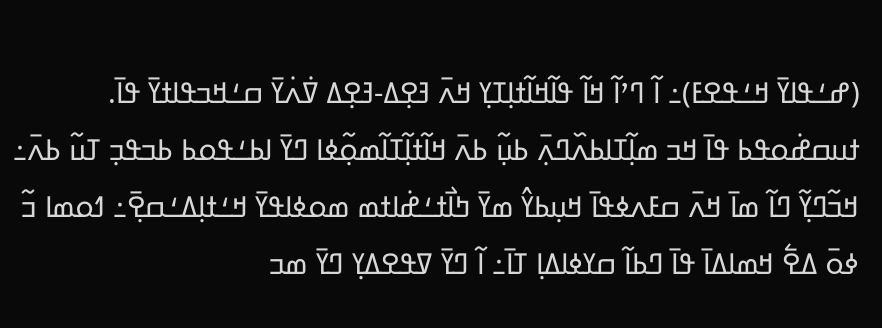(ߝߑߟߊߌ߫ ߞߑߟߐߓ)߸ ߊ߬ ߣߴߊ߬ ߞߊ߬ ߟߊ߬ߞߊ߬ߙߊ߲ߠߌ߲ ߞߍ߫ ߔߐ߲ߡ-ߔߐ߲ߡ ߜ߭ߍ߭ߌ߫ ߛߑߞߏߟߊߙߌ߫ ߟߊ߫. ߙߎߛߝ߭ߋߟߕ ߟߊ߫ ߞߏ ߘߊ߲߬ߠߊߕߍ߰ߣߍ߲߫ ߕߎ߲߬ ߕߍ߫ ߞߊ߬ߙߊ߲߬ߠߊ߬ߘߋ߲߬ߦߊ ߣߌ߫ ߊߕߑߟߋߕ ߕߏߟߏ߲ ߠߎ߬ ߕߍ߫߸ ߞߏ߬ߣߌ߲߬ ߣߊ߬ ߘߊ߫ ߞߍ߫ ߛߓߍߦߟߊ߫ ߞߎ߲ߕߌ߮ ߘߌ߫ ߤߊ߯ߙߑߝ߭ߊߙߘ ߘߋߦߊߟߌ߫ ߞߑߙߊ߲ߡߑߛߐ߲߫߸ ߗߋߘߊ ߏ߬ ߦߋ߫ ߡߐ߱ ߞߘߊߡߊ߫ ߟߊ߫ ߣߕߊ߬ ߛߌߦߊߡߊ߲ ߠߊ߫߸ ߊ߬ ߣߌ߫ ߜߟߐߡߌ߲ ߣߌ߫ ߘߏ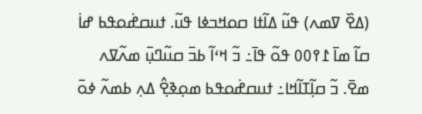(ߡߐ߰ ߜߘߍ) ߟߎ߬ ߡߊ߬ߙߊ ߛߋߞߏߦߊ ߟߎ߬. ߙߎߛߝ߭ߋߟߕ ߝߊ߭ ߛߊ߬ ߘߊ߫ ߁߉߀߀ ߟߋ߬ ߟߊ߫߸ ߏ߬ ߞߵߊ߬ ߕߏ߫ ߛߎ߬ߣߎ߲߫ ߘߍ߬ߜߍ ߘߐ߫. ߏ߬ ߛߊ߲߬ߠߊ߬ߞߊ߸ ߙߎߛߝ߭ߋߟߕ ߘߋ߲ߢߐ߲߮ ߡߍ߲ ߕߘߍ߬ ߦߋ߫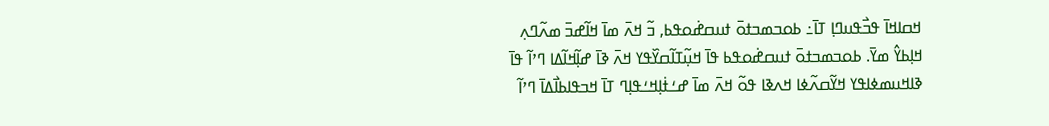ߞߛߊߞߊ߫ ߟߏ߯ߟߎߣߊ߲ ߠߊ߫߸ ߕߋߏߘߏߙߋ߫ ߙߎߛߝ߭ߋߟߕ, ߏ߬ ߞߍ߫ ߘߊ߫ ߞߊ߬ߝߏ߫ ߘߍ߬ߣߍ߲ ߞߊ߲ߕߌ߮ ߘߌ߫. ߕߋߏߘߏߙߋ߫ ߙߎߛߝ߭ߋߟߕ ߟߊ߫ ߞߎ߲߬ߠߊ߬ߛߌ߰ߟߌ ߞߍ߫ ߢߊ߫ ߝߊ߲߬ߞߊ߬ߡߊ ߣߴߊ߬ ߟߊ߫ ߢߊߞߎߘߦߊߟߌ ߞߌ߬ߛߍ߬ߦߊ ߞߍߢߊ ߟߋ߬ ߞߍ߫ ߘߊ߫ ߝߑߙ߭ߊ߲ߞߑߟߊ߲ߣ ߠߊ߫ ߞߏߟߊߕߊ߯ߡߊ߫ ߣߴߊ߬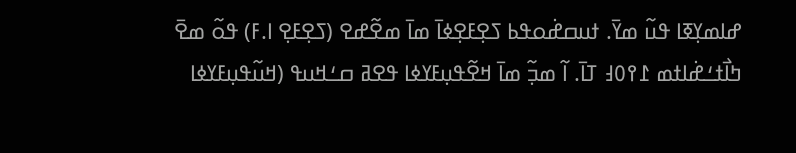ߝߊߘߌ߲ߧߊ ߟߎ߬ ߘߌ߫. ߙߎߛߝ߭ߋߟߕ ߖߐ߲ߓߐ߲ߦߊ߫ ߘߊ߫ ߘߐ߬ߝߐ (ߖߐ߲ߓߐ߲ ߊ.ߓ) ߟߋ߬ ߘߐ߫ ߤߊ߯ߙߑߝ߭ߊߙߘ ߁߉߀߃ ߠߊ߫. ߊ߬ ߘߏ߲߬ ߘߊ߫ ߞߐ߬ߟߎ߲ߓߌߦߊ ߟߐߥ ߛߑߞߎߟ (ߞߎ߬ߟߎ߲ߓߌߦߊ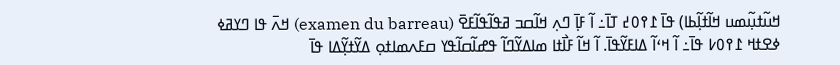ߞߎ߬ߙߎ߲߬ߘߎ ߞߊ߬ߙߊ߲߬ߕߊ) ߟߊ߫ ߁߉߀߄ ߠߊ߫߸ ߊ߬ ߓߊ߲߫ ߣߍ߲ ߞߊ߬ߛߏ ߥߟߊ߬ߟߊ߬ߓߐ߫ (examen du barreau) ߞߍ߫ ߟߊ ߣߌߥߦ ߦߐߙߞ ߁߉߀߇ ߟߊ߫߸ ߊ߬ ߞߵߊ߬ ߡߊߓߌ߬ߟߊ߫. ߊ߬ ߞߊ߬ ߓߊ߯ߙߊ ߘߊߡߌ߬ߣߊ߬ ߟߝߊ߬ߛߊ߬ߟߌ ߛߓߍߘߊߙߋ߲ ߡߌ߬ߙߌ߲߬ߡߊ ߟߊ߫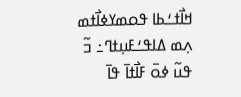ߞߊ߯ߙߑߕߊ ߟߋߘߌߦߊ߯ߙߘ ߍ߲ߘ ߡߊߟߑߓߎ߲ߙߣ߸ ߏ߬ ߟߎ߬ ߦߋ߫ ߓߊ߯ߙߊ߫ ߟߊ߫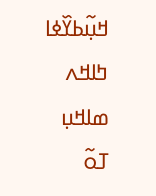ߞߎ߲߬ߕߌ߰ߦߊ ߤߊߞߍ ߘߊߞߎ߲ ߠߋ߬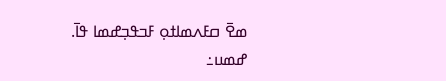ߘߐ߫ ߛߓߍߘߊߙߋ߲ ߓߏߟߏ߲ߝߘߊ ߟߊ߫.
ߝߘߎ߸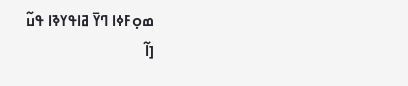ߘߋ߲ߓߦߊ ߣߌ߫ ߥߊߟߌߢߊ ߟߎ߬
[ߊ߬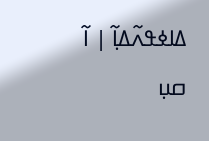ߡߊߦߟߍ߬ߡߊ߲߬ | ߊ߬ ߛߎ߲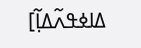ߡߊߦߟߍ߬ߡߊ߲߬]